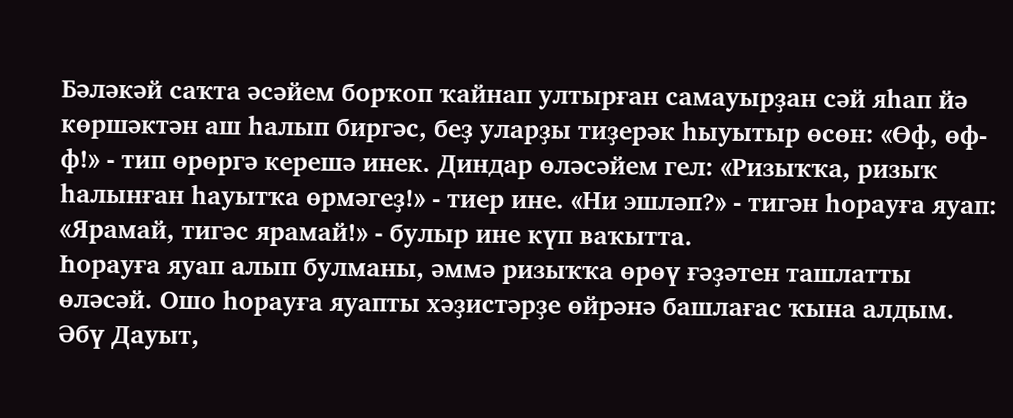Бәләкәй саҡта әсәйем борҡоп ҡайнап ултырған самауырҙан сәй яһап йә көршәктән аш һалып биргәс, беҙ уларҙы тиҙерәк һыуытыр өсөн: «Өф, өф-ф!» - тип өрөргә керешә инек. Диндар өләсәйем гел: «Ризыҡҡа, ризыҡ һалынған һауытҡа өрмәгеҙ!» - тиер ине. «Ни эшләп?» - тигән һорауға яуап: «Ярамай, тигәс ярамай!» - булыр ине күп ваҡытта.
Һорауға яуап алып булманы, әммә ризыҡҡа өрөү ғәҙәтен ташлатты өләсәй. Ошо һорауға яуапты хәҙистәрҙе өйрәнә башлағас ҡына алдым.
Әбү Дауыт,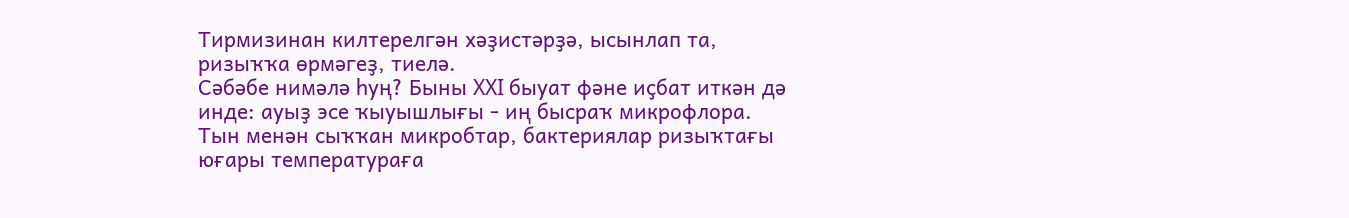Тирмизинан килтерелгән хәҙистәрҙә, ысынлап та, ризыҡҡа өрмәгеҙ, тиелә.
Сәбәбе нимәлә һуң? Быны XXI быуат фәне иҫбат иткән дә инде: ауыҙ эсе ҡыуышлығы - иң бысраҡ микрофлора. Тын менән сыҡҡан микробтар, бактериялар ризыҡтағы юғары температураға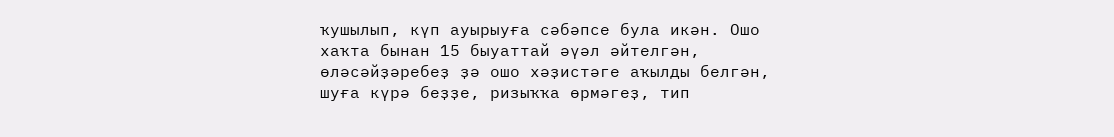ҡушылып, күп ауырыуға сәбәпсе була икән. Ошо хаҡта бынан 15 быуаттай әүәл әйтелгән, өләсәйҙәребеҙ ҙә ошо хәҙистәге аҡылды белгән, шуға күрә беҙҙе, ризыҡҡа өрмәгеҙ, тип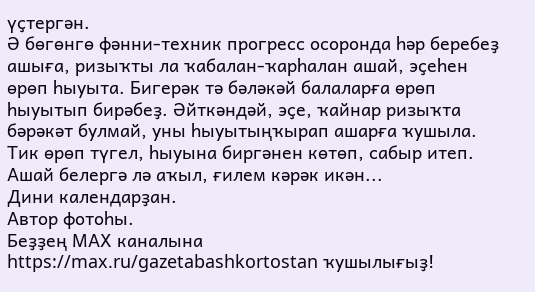үҫтергән.
Ә бөгөнгө фәнни-техник прогресс осоронда һәр беребеҙ ашыға, ризыҡты ла ҡабалан-ҡарһалан ашай, эҫеһен өрөп һыуыта. Бигерәк тә бәләкәй балаларға өрөп һыуытып бирәбеҙ. Әйткәндәй, эҫе, ҡайнар ризыҡта бәрәкәт булмай, уны һыуытыңҡырап ашарға ҡушыла. Тик өрөп түгел, һыуына биргәнен көтөп, сабыр итеп.
Ашай белергә лә аҡыл, ғилем кәрәк икән...
Дини календарҙан.
Автор фотоһы.
Беҙҙең МАХ каналына https://max.ru/gazetabashkortostan ҡушылығыҙ!